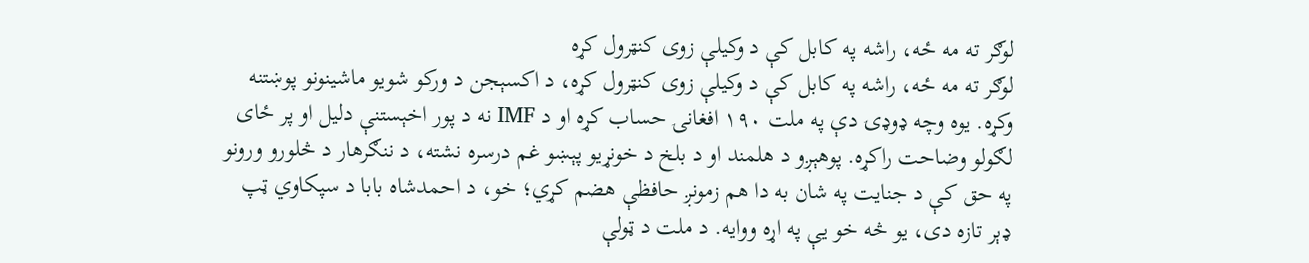لوګر ته مه ځه، راشه په کابل کې د وکیلې زوی کنټرول کړه
لوګر ته مه ځه، راشه په کابل کې د وکیلې زوی کنټرول کړه، د اکسېجن د ورکو شویو ماشینونو پوښتنه وکړه. یوه وچه ډوډۍ دې په ملت ۱۹۰ افغانۍ حساب کړه او د IMF نه د پور اخېستنې دلیل او پر ځای لګولو وضاحت راکړه. پوهېږو د هلمند او د بلخ د خونړیو پېښو غم درسره نشته، د ننګرهار د څلورو ورونو په حق کې د جنایت په شان به دا هم زمونږ حافظې هضم کړي؛ خو، د احمدشاه بابا د سپکاوي ټپ ډېر تازه دی، یو څه خو یې په اړه ووایه. د ملت د ټولې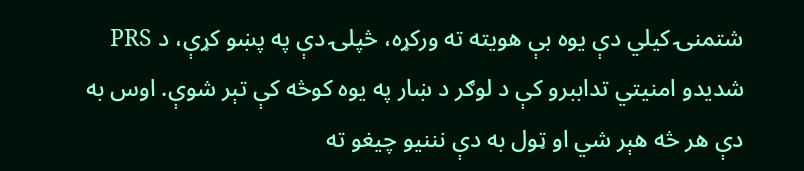شتمنۍ کیلي دې یوه بې هویته ته ورکړه، څپلۍ دې په پښو کړې، د PRS شدیدو امنیتي تداببرو کې د لوګر د ښار په یوه کوڅه کې تېر شوې. اوس به دې هر څه هېر شي او ټول به دې نننیو چیغو ته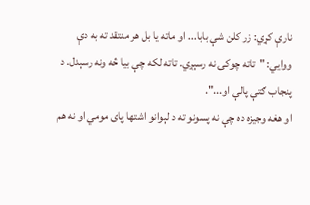نارې کړي: زر کلن شې بابا... او ماته یا بل هر منتقد ته به دې ووایي: "تاته چوکۍ نه رسېږي. تاته لکه چې بیا څه ونه رسېدل. د پنجاب ګتې پالې او...".
او هغه وجیزه ده چې نه پسونو ته د لېوانو اشتها پای مومي او نه هم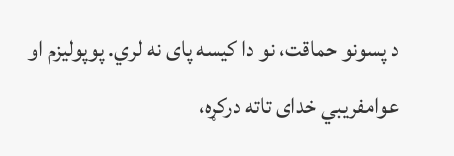د پسونو حماقت، نو دا کیسه پای نه لري. پوپولیزم او عوامفریبي خدای تاته درکړه،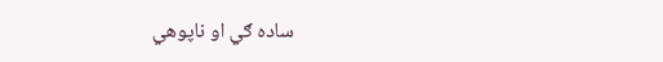ساده ګي او ناپوهي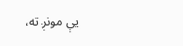یې مونږ ته،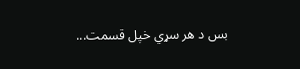بس د هر سړي خپل قسمت...